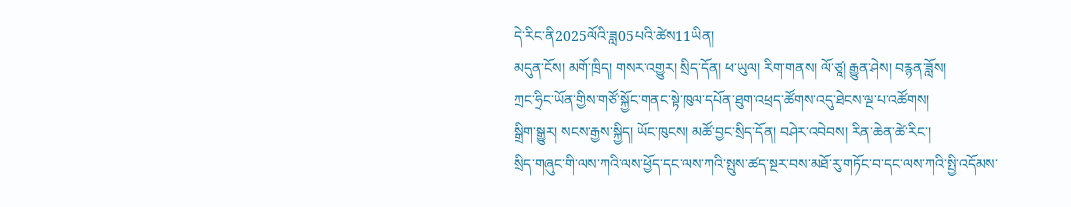དེ་རིང་ནི2025ལོའི་ཟླ05པའི་ཚེས11ཡིན།
མདུན་ངོས། མགོ་ཁྲིད། གསར་འགྱུར། སྲིད་དོན། ཕ་ཡུལ། རིག་གནས། ལོ་ཙཱ། རྒྱུན་ཤེས། བརྙན་ཟློས།
ཀྲང་ཧྲིང་ཡོན་གྱིས་གཙོ་སྐྱོང་གནང་སྟེ་ཁུལ་དཔོན་ཐུག་འཕྲད་ཚོགས་འདུ་ཐེངས་ལྔ་པ་འཚོགས།
སྒྲིག་སྒྱུར། སངས་རྒྱས་སྐྱིད། ཡོང་ཁུངས། མཚོ་བྱང་སྲིད་དོན། བཤེར་འབེབས། རིན་ཆེན་ཚེ་རིང་།
སྲིད་གཞུང་གི་ལས་ཀའི་ལས་ཕྱོད་དང་ལས་ཀའི་སྤུས་ཚད་སྔར་བས་མཐོ་རུ་གཏོང་བ་དང་ལས་ཀའི་སྤྱི་འདོམས་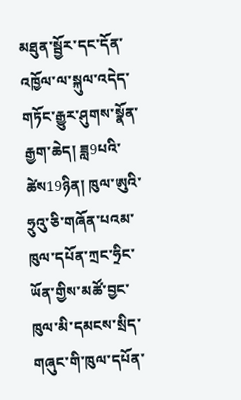མཐུན་སྦྱོར་དང་དོན་འཁྱོལ་ལ་སྐུལ་འདེད་གཏོང་རྒྱུར་ཤུགས་སྣོན་རྒྱག་ཆེད། ཟླ9པའི་ཚེས19ཉིན། ཁུལ་ཨུའི་ཧྲུའུ་ཅི་གཞོན་པའམ་ཁུལ་དཔོན་ཀྲང་ཧྲིང་ཡོན་གྱིས་མཚོ་བྱང་ཁུལ་མི་དམངས་སྲིད་གཞུང་གི་ཁུལ་དཔོན་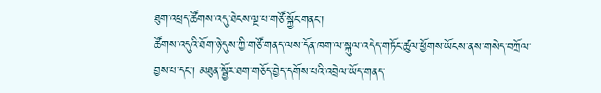ཐུག་འཕྲད་ཚོགས་འདུ་ཐེངས་ལྔ་པ་གཙོ་སྐྱོང་གནང་།
ཚོགས་འདུའི་ཐོག་ཉེ་དུས་ཀྱི་གཙོ་གནད་ལས་དོན་ཁག་ལ་སྐུལ་འདེད་གཏོང་ཚུལ་ཕྱོགས་ཡོངས་ནས་གསེད་བཀྲོལ་བྱས་པ་དང་། མཐུན་སྦྱོར་ཐག་གཅོད་བྱེད་དགོས་པའི་འབྲེལ་ཡོད་གནད་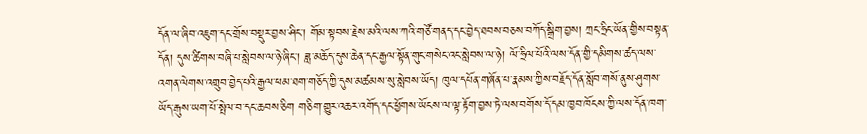དོན་ལ་ཞིབ་འཇུག་དང་གྲོས་བསྡུར་བྱས་ཤིང་། གོམ་སྟབས་རྗེས་མའི་ལས་ཀའི་གཙོ་གནད་དང་བྱེད་ཐབས་བཅས་བཀོད་སྒྲིག་བྱས། ཀྲང་ཧྲིང་ཡོན་གྱིས་བསྟན་དོན། དུས་ཚིགས་བཞི་པ་སླེབས་ལ་ཉེ་ཞིང་། ཟླ་མཆོད་དུས་ཆེན་དང་རྒྱལ་སྟོན་གུང་གསེང་འང་སླེབས་ལ་ཉེ། ལོ་ཧྲིལ་པོའི་ལས་དོན་གྱི་དམིགས་ཚད་ལས་འགན་ལེགས་འགྲུབ་བྱེད་པའི་རྒྱལ་ཕམ་ཐག་གཅོད་ཀྱི་དུས་མཚམས་སུ་སླེབས་ཡོད། ཁུལ་དཔོན་གཞོན་པ་རྣམས་ཀྱིས་བརྗོད་དོན་སློབ་གསོ་ནུས་ཤུགས་ཡོད་རྒུས་ཡག་པོ་སྤེལ་བ་དང་ཆབས་ཅིག གཅིག་གྱུར་འཆར་འགོད་དང་ཕྱོགས་ཡོངས་ལ་ལྟ་རྟོག་བྱས་ཏེ་ལས་བགོས་དོ་དམ་ཁྱབ་ཁོངས་ཀྱི་ལས་དོན་ཁག་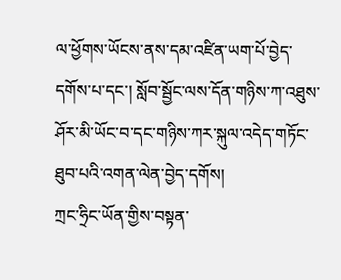ལ་ཕྱོགས་ཡོངས་ནས་དམ་འཛིན་ཡག་པོ་བྱེད་དགོས་པ་དང་། སློབ་སྦྱོང་ལས་དོན་གཉིས་ཀ་འཐུས་ཤོར་མི་ཡོང་བ་དང་གཉིས་ཀར་སྐུལ་འདེད་གཏོང་ཐུབ་པའི་འགན་ལེན་བྱེད་དགོས།
ཀྲང་ཧྲིང་ཡོན་གྱིས་བསྟན་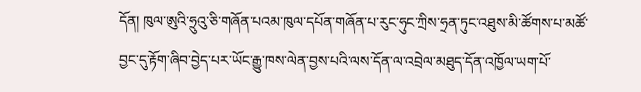དོན། ཁུལ་ཨུའི་ཧྲུའུ་ཅི་གཞོན་པའམ་ཁུལ་དཔོན་གཞོན་པ་རུང་ཧུང་ཀྲིས་ཧྲན་ཏུང་འཐུས་མི་ཚོགས་པ་མཚོ་བྱང་དུ་རྟོག་ཞིབ་བྱེད་པར་ཡོང་རྒྱུ་ཁས་ལེན་བྱས་པའི་ལས་དོན་ལ་འབྲེལ་མཐུད་དོན་འཁྱོལ་ཡག་པོ་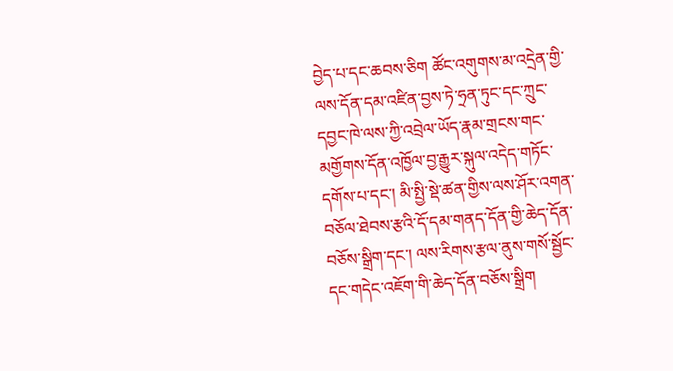བྱེད་པ་དང་ཆབས་ཅིག ཚོང་འགུགས་མ་འདྲེན་གྱི་ལས་དོན་དམ་འཛིན་བྱས་ཏེ་ཧྲན་ཏུང་དང་ཀྲུང་དབྱང་ཁེ་ལས་ཀྱི་འབྲེལ་ཡོད་རྣམ་གྲངས་གང་མགྱོགས་དོན་འཁྱོལ་བྱ་རྒྱུར་སྐུལ་འདེད་གཏོང་དགོས་པ་དང་། མི་སྤྱི་སྡེ་ཚན་གྱིས་ལས་ཤོར་འགན་བཅོལ་ཐེབས་རྩའི་དོ་དམ་གནད་དོན་གྱི་ཆེད་དོན་བཅོས་སྒྲིག་དང་། ལས་རིགས་རྩལ་ནུས་གསོ་སྦྱོང་དང་གདེང་འཇོག་གི་ཆེད་དོན་བཅོས་སྒྲིག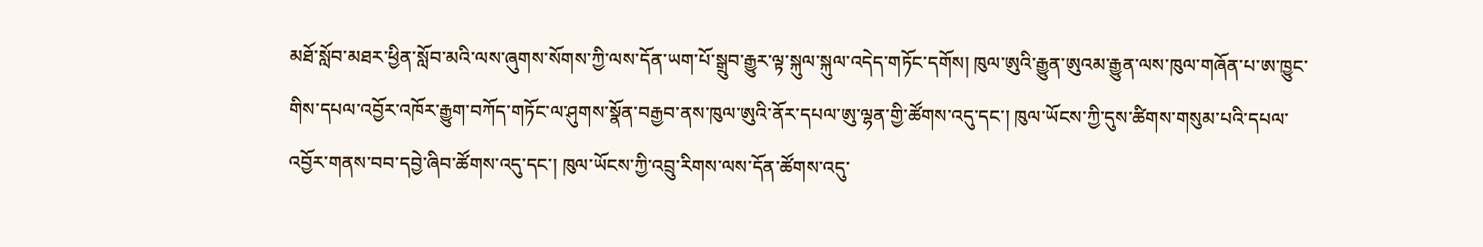མཐོ་སློབ་མཐར་ཕྱིན་སློབ་མའི་ལས་ཞུགས་སོགས་ཀྱི་ལས་དོན་ཡག་པོ་སྒྲུབ་རྒྱུར་ལྟ་སྐུལ་སྐུལ་འདེད་གཏོང་དགོས། ཁུལ་ཨུའི་རྒྱུན་ཨུའམ་རྒྱུན་ལས་ཁུལ་གཞོན་པ་ཨ་ཁྱུང་གིས་དཔལ་འབྱོར་འཁོར་རྒྱུག་བཀོད་གཏོང་ལ་ཤུགས་སྣོན་བརྒྱབ་ནས་ཁུལ་ཨུའི་ནོར་དཔལ་ཨུ་ལྷན་གྱི་ཚོགས་འདུ་དང་། ཁུལ་ཡོངས་ཀྱི་དུས་ཚིགས་གསུམ་པའི་དཔལ་འབྱོར་གནས་བབ་དབྱེ་ཞིབ་ཚོགས་འདུ་དང་། ཁུལ་ཡོངས་ཀྱི་འབྲུ་རིགས་ལས་དོན་ཚོགས་འདུ་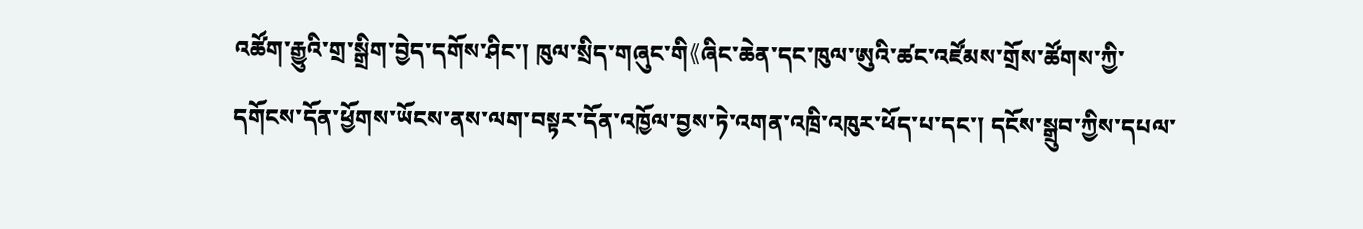འཚོག་རྒྱུའི་གྲ་སྒྲིག་བྱེད་དགོས་ཤིང་། ཁུལ་སྲིད་གཞུང་གི《ཞིང་ཆེན་དང་ཁུལ་ཨུའི་ཚང་འཛོམས་གྲོས་ཚོགས་ཀྱི་དགོངས་དོན་ཕྱོགས་ཡོངས་ནས་ལག་བསྟར་དོན་འཁྱོལ་བྱས་ཏེ་འགན་འཁྲི་འཁུར་ཕོད་པ་དང་། དངོས་སྒྲུབ་ཀྱིས་དཔལ་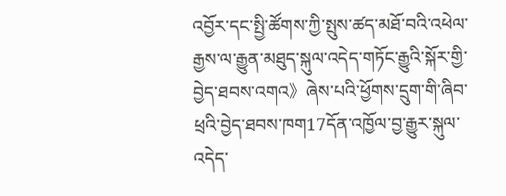འབྱོར་དང་སྤྱི་ཚོགས་ཀྱི་སྤུས་ཚད་མཐོ་བའི་འཕེལ་རྒྱས་ལ་རྒྱུན་མཐུད་སྐུལ་འདེད་གཏོང་རྒྱུའི་སྐོར་གྱི་བྱེད་ཐབས་འགའ》ཞེས་པའི་ཕྱོགས་དྲུག་གི་ཞིབ་ཕྲའི་བྱེད་ཐབས་ཁག17དོན་འཁྱོལ་བྱ་རྒྱུར་སྐུལ་འདེད་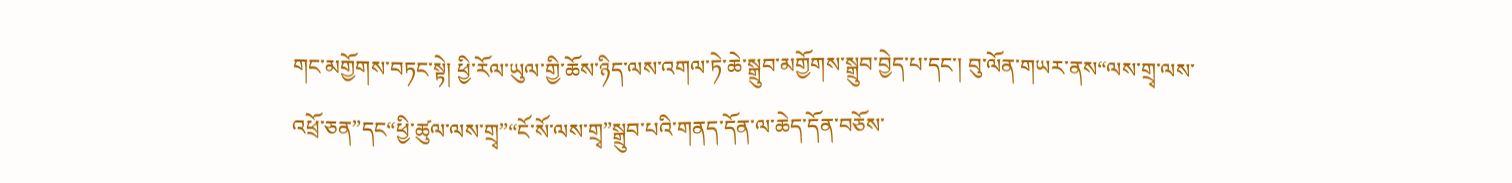གང་མགྱོགས་བཏང་སྟེ། ཕྱི་རོལ་ཡུལ་གྱི་ཆོས་ཉིད་ལས་འགལ་ཏེ་ཆེ་སྒྲུབ་མགྱོགས་སྒྲུབ་བྱེད་པ་དང་། བུ་ལོན་གཡར་ནས“ལས་གྲྭ་ལས་འཕྲོ་ཅན”དང“ཕྱི་ཚུལ་ལས་གྲྭ”“ངོ་སོ་ལས་གྲྭ”སྒྲུབ་པའི་གནད་དོན་ལ་ཆེད་དོན་བཅོས་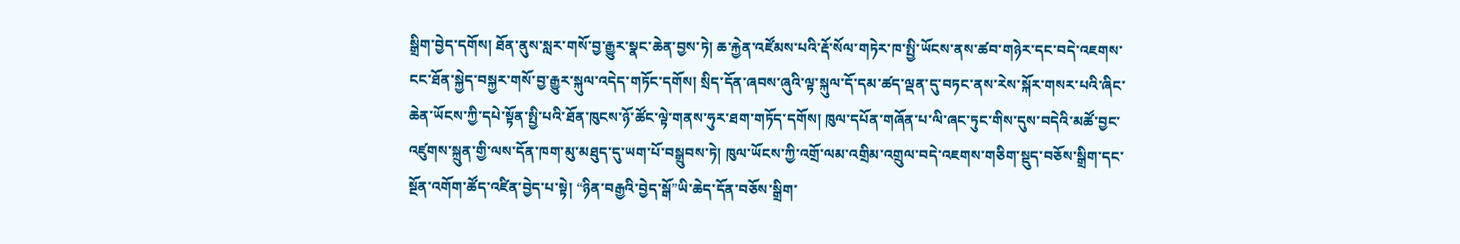སྒྲིག་བྱེད་དགོས། ཐོན་ནུས་སླར་གསོ་བྱ་རྒྱུར་སྣང་ཆེན་བྱས་ཏེ། ཆ་རྐྱེན་འཛོམས་པའི་རྡོ་སོལ་གཏེར་ཁ་སྤྱི་ཡོངས་ནས་ཚབ་གཉེར་དང་བདེ་འཇགས་ངང་ཐོན་སྐྱེད་བསྐྱར་གསོ་བྱ་རྒྱུར་སྐུལ་འདེད་གཏོང་དགོས། སྲིད་དོན་ཞབས་ཞུའི་ལྟ་སྐུལ་དོ་དམ་ཚད་ལྡན་དུ་བཏང་ནས་རེས་སྐོར་གསར་པའི་ཞིང་ཆེན་ཡོངས་ཀྱི་དཔེ་སྟོན་སྤྱི་པའི་ཐོན་ཁུངས་ཉོ་ཚོང་ལྟེ་གནས་ཧུར་ཐག་གཏོད་དགོས། ཁུལ་དཔོན་གཞོན་པ་ལི་ཞང་ཏུང་གིས་དུས་བདེའི་མཚོ་བྱང་འཛུགས་སྐྲུན་གྱི་ལས་དོན་ཁག་མུ་མཐུད་དུ་ཡག་པོ་བསྒྲུབས་ཏེ། ཁུལ་ཡོངས་ཀྱི་འགྲོ་ལམ་འགྲིམ་འགྲུལ་བདེ་འཇགས་གཅིག་སྡུད་བཅོས་སྒྲིག་དང་སྔོན་འགོག་ཚོད་འཛིན་བྱེད་པ་སྟེ། “ཉིན་བརྒྱའི་བྱེད་སྒོ”ཡི་ཆེད་དོན་བཅོས་སྒྲིག་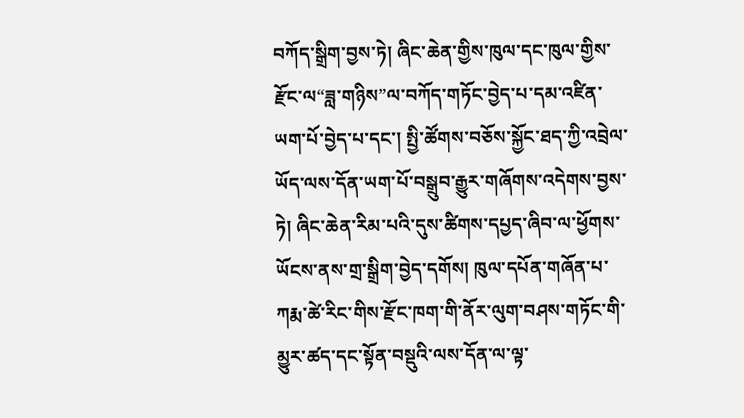བཀོད་སྒྲིག་བྱས་ཏེ། ཞིང་ཆེན་གྱིས་ཁུལ་དང་ཁུལ་གྱིས་རྫོང་ལ“ཟླ་གཉིས”ལ་བཀོད་གཏོང་བྱེད་པ་དམ་འཛིན་ཡག་པོ་བྱེད་པ་དང་། སྤྱི་ཚོགས་བཅོས་སྐྱོང་ཐད་ཀྱི་འབྲེལ་ཡོད་ལས་དོན་ཡག་པོ་བསྒྲུབ་རྒྱུར་གཞོགས་འདེགས་བྱས་ཏེ། ཞིང་ཆེན་རིམ་པའི་དུས་ཚིགས་དཔྱད་ཞིབ་ལ་ཕྱོགས་ཡོངས་ནས་གྲ་སྒྲིག་བྱེད་དགོས། ཁུལ་དཔོན་གཞོན་པ་ཀརྨ་ཚེ་རིང་གིས་རྫོང་ཁག་གི་ནོར་ལུག་བཤས་གཏོང་གི་མྱུར་ཚད་དང་སྟོན་བསྡུའི་ལས་དོན་ལ་ལྟ་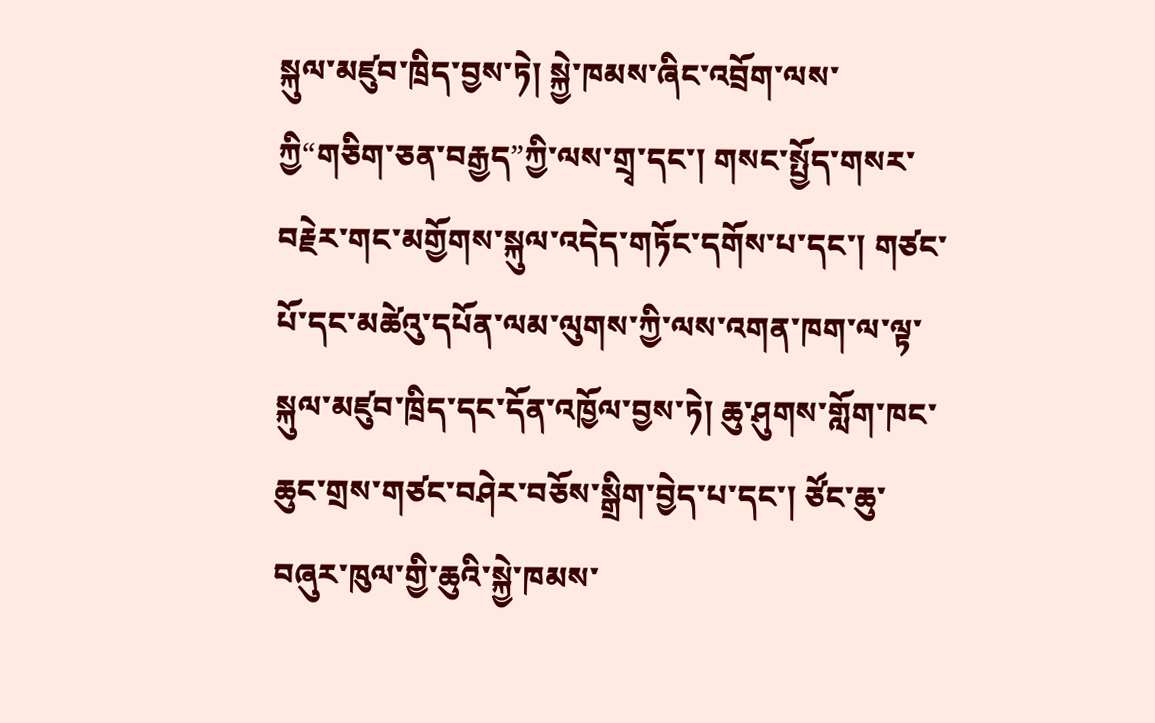སྐུལ་མཛུབ་ཁྲིད་བྱས་ཏེ། སྐྱེ་ཁམས་ཞིང་འབྲོག་ལས་ཀྱི“གཅིག་ཅན་བརྒྱད”ཀྱི་ལས་གྲྭ་དང་། གསང་སྤྱོད་གསར་བརྗེར་གང་མགྱོགས་སྐུལ་འདེད་གཏོང་དགོས་པ་དང་། གཙང་པོ་དང་མཚེའུ་དཔོན་ལམ་ལུགས་ཀྱི་ལས་འགན་ཁག་ལ་ལྟ་སྐུལ་མཛུབ་ཁྲིད་དང་དོན་འཁྱོལ་བྱས་ཏེ། ཆུ་ཤུགས་གློག་ཁང་ཆུང་གྲས་གཙང་བཤེར་བཅོས་སྒྲིག་བྱེད་པ་དང་། ཙོང་ཆུ་བཞུར་ཁུལ་གྱི་ཆུའི་སྐྱེ་ཁམས་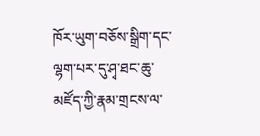ཁོར་ཡུག་བཅོས་སྒྲིག་དང་ལྷག་པར་དུ་ཤྭ་ཐང་ཆུ་མཛོད་ཀྱི་རྣམ་གྲངས་ལ་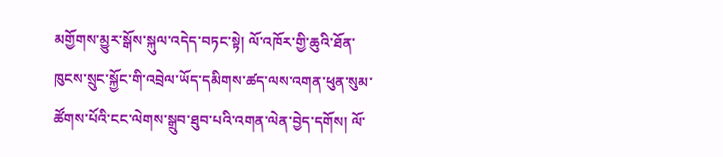མགྱོགས་མྱུར་སྒོས་སྐུལ་འདེད་བཏང་སྟེ། ལོ་འཁོར་གྱི་ཆུའི་ཐོན་ཁུངས་སྲུང་སྐྱོང་གི་འབྲེལ་ཡོད་དམིགས་ཚད་ལས་འགན་ཕུན་སུམ་ཚོགས་པོའི་ངང་ལེགས་སྒྲུབ་ཐུབ་པའི་འགན་ལེན་བྱེད་དགོས། ལོ་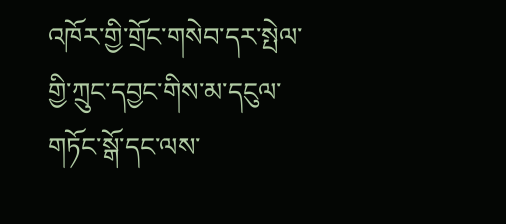འཁོར་གྱི་གྲོང་གསེབ་དར་སྤེལ་གྱི་ཀྲུང་དབྱང་གིས་མ་དངུལ་གཏོང་སྒོ་དང་ལས་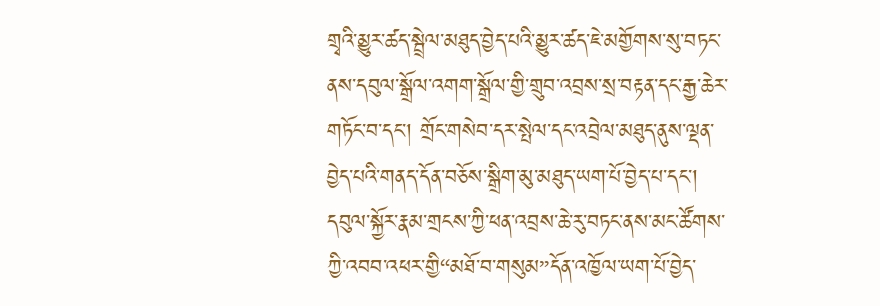གྲྭའི་མྱུར་ཚད་སྦྲེལ་མཐུད་བྱེད་པའི་མྱུར་ཚད་ཇེ་མགྱོགས་སུ་བཏང་ནས་དབུལ་སྒྲོལ་འགག་སྒྲོལ་གྱི་གྲུབ་འབྲས་སྲ་བརྟན་དང་རྒྱ་ཆེར་གཏོང་བ་དང་། གྲོང་གསེབ་དར་སྤེལ་དང་འབྲེལ་མཐུད་ནུས་ལྡན་བྱེད་པའི་གནད་དོན་བཅོས་སྒྲིག་མུ་མཐུད་ཡག་པོ་བྱེད་པ་དང་། དབུལ་སྐྱོར་རྣམ་གྲངས་ཀྱི་ཕན་འབྲས་ཆེ་རུ་བཏང་ནས་མང་ཚོགས་ཀྱི་འབབ་འཕར་གྱི“མཐོ་བ་གསུམ”དོན་འཁྱོལ་ཡག་པོ་བྱེད་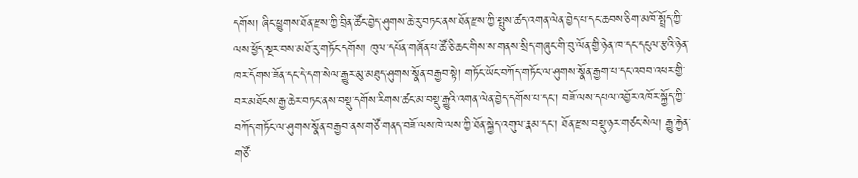དགོས། ཞིང་ཕྱུགས་ཐོན་རྫས་ཀྱི་བྲིན་ཚོང་བྱེད་ཤུགས་ཆེ་རུ་བཏང་ནས་ཐོན་རྫས་ཀྱི་སྤུས་ཚད་འགན་ལེན་བྱེད་པ་དང་ཆབས་ཅིག་མཁོ་སྤྲོད་ཀྱི་ལས་ཕྱོད་སྔར་བས་མཐོ་རུ་གཏོང་དགོས། ཁུལ་དཔོན་གཞོན་པ་ཚོ་ཅི་ཆང་གིས་ས་གནས་སྲིད་གཞུང་གི་བུ་ལོན་གྱི་ཉེན་ཁ་དང་དངུལ་རྩའི་ཉེན་ཁར་དོགས་ཟོན་དང་དེ་དག་སེལ་རྒྱུར་མུ་མཐུད་ཤུགས་སྣོན་བརྒྱབ་སྟེ། གཏོང་ཡོང་བཀོད་གཏོང་ལ་ཤུགས་སྣོན་རྒྱག་པ་དང་འབབ་འཕར་གྱི་བར་མཐོངས་རྒྱ་ཆེར་བཏང་ནས་བསྡུ་དགོས་རིགས་ཚང་མ་བསྡུ་རྒྱུའི་འགན་ལེན་བྱེད་དགོས་པ་དང་། བཟོ་ལས་དཔལ་འབྱོར་འཁོར་སྐྱོད་ཀྱི་བཀོད་གཏོང་ལ་ཤུགས་སྣོན་བརྒྱབ་ནས་གཙོ་གནད་བཟོ་ལས་ཁེ་ལས་ཀྱི་ཐོན་སྐྱེད་འགུལ་རྣམ་དང་། ཐོན་རྫས་བསྡུ་ཉར་གཙང་སེལ། རྒྱུ་རྐྱེན་གཙོ་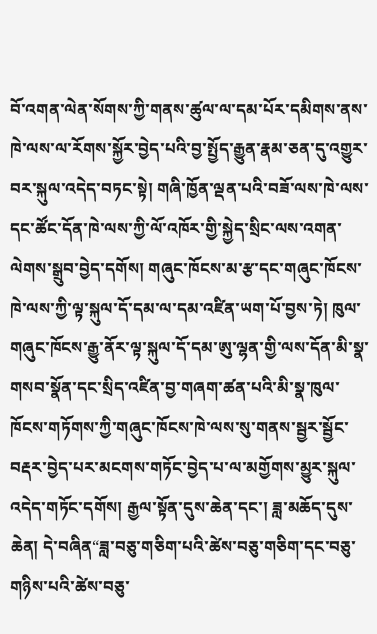བོ་འགན་ལེན་སོགས་ཀྱི་གནས་ཚུལ་ལ་དམ་པོར་དམིགས་ནས་ཁེ་ལས་ལ་རོགས་སྐྱོར་བྱེད་པའི་བྱ་སྤྱོད་རྒྱུན་རྣམ་ཅན་དུ་འགྱུར་བར་སྐུལ་འདེད་བཏང་སྟེ། གཞི་ཁྱོན་ལྡན་པའི་བཟོ་ལས་ཁེ་ལས་དང་ཚོང་དོན་ཁེ་ལས་ཀྱི་ལོ་འཁོར་གྱི་སྐྱེད་སྲིང་ལས་འགན་ལེགས་སྒྲུབ་བྱེད་དགོས། གཞུང་ཁོངས་མ་རྩ་དང་གཞུང་ཁོངས་ཁེ་ལས་ཀྱི་ལྟ་སྐུལ་དོ་དམ་ལ་དམ་འཛིན་ཡག་པོ་བྱས་ཏེ། ཁུལ་གཞུང་ཁོངས་རྒྱུ་ནོར་ལྟ་སྐུལ་དོ་དམ་ཨུ་ལྷན་གྱི་ལས་དོན་མི་སྣ་གསབ་སྣོན་དང་སྲིད་འཛིན་བྱ་གཞག་ཚན་པའི་མི་སྣ་ཁུལ་ཁོངས་གཏོགས་ཀྱི་གཞུང་ཁོངས་ཁེ་ལས་སུ་གནས་སྦྱར་སྦྱོང་བརྡར་བྱེད་པར་མངགས་གཏོང་བྱེད་པ་ལ་མགྱོགས་མྱུར་སྐུལ་འདེད་གཏོང་དགོས། རྒྱལ་སྟོན་དུས་ཆེན་དང་། ཟླ་མཆོད་དུས་ཆེན། དེ་བཞིན“ཟླ་བཅུ་གཅིག་པའི་ཚེས་བཅུ་གཅིག་དང་བཅུ་གཉིས་པའི་ཚེས་བཅུ་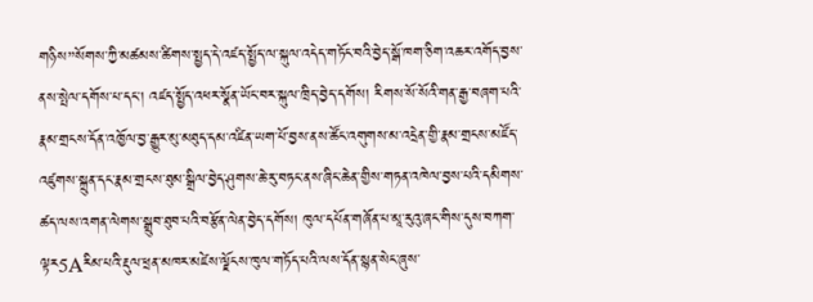གཉིས”སོགས་ཀྱི་མཚམས་ཚིགས་སྤྱད་དེ་འཛད་སྤྱོད་ལ་སྐུལ་འདེད་གཏོང་བའི་བྱེད་སྒོ་ཁག་ཅིག་འཆར་འགོད་བྱས་ནས་སྤེལ་དགོས་པ་དང་། འཛད་སྤྱོད་འཕར་སྣོན་ཡོང་བར་སྐུལ་ཁྲིད་བྱེད་དགོས། རིགས་སོ་སོའི་གན་རྒྱ་བཞག་པའི་རྣམ་གྲངས་དོན་འཁྱོལ་བྱ་རྒྱུར་མུ་མཐུད་དམ་འཛིན་ཡག་པོ་བྱས་ནས་ཚོང་འགུགས་མ་འདྲེན་གྱི་རྣམ་གྲངས་མཛོད་འཛུགས་སྐྲུན་དང་རྣམ་གྲངས་ཐུམ་སྒྲིལ་བྱེད་ཤུགས་ཆེ་རུ་བཏང་ནས་ཞིང་ཆེན་གྱིས་གཏན་འཁེལ་བྱས་པའི་དམིགས་ཚད་ལས་འགན་ལེགས་སྒྲུབ་ཐུབ་པའི་བརྩོན་ལེན་བྱེད་དགོས། ཁུལ་དཔོན་གཞོན་པ་མཱ་རུའུ་ཞང་གིས་དུས་བཀག་ལྟར5Aརིམ་པའི་རྡུལ་ཕྲན་མཁར་མཛེས་ལྗོངས་ཁུལ་གཏོད་པའི་ལས་དོན་སྙན་སེང་ཞུས་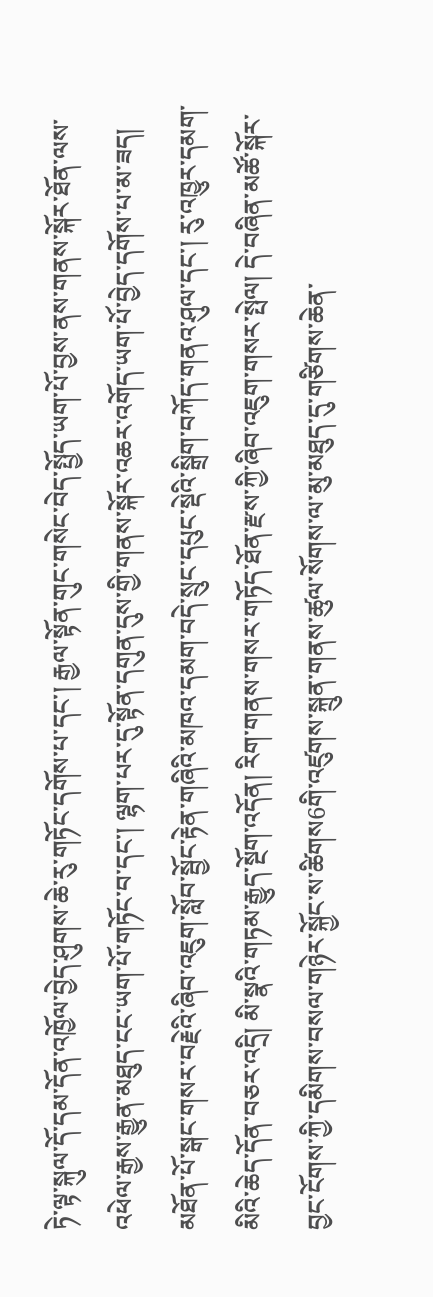ཏེ་ལྟ་སྐུལ་དོ་དམ་དོན་འཁྱོལ་བྱེད་ཤུགས་ཆེ་རུ་གཏོང་དགོས་པ་དང་། རྒྱལ་སྟོན་གུང་གསེང་བེད་སྤྱོད་ཡག་པོ་བྱས་ནས་གནས་སྐོར་ཐོན་ལས་འཕེལ་རྒྱས་རྒྱུན་མཐུད་ངང་ཡག་པོ་གཏོང་བ་དང་། ལྷག་པར་དུ་སྟོན་དགུན་དུས་གྱི་གནས་སྐོར་འཆར་འགོད་ཡག་པོ་བྱེད་དགོས་པ་མ་ཟད། མཐོན་པོ་སྒང་གསར་བརྗེའི་ཞིབ་འཇུག་སློབ་སྦྱོང་རྟེན་གཞིའི་མཁའ་དམག་བདེ་སྲུང་དཔུང་སྡེའི་སྒྲིག་བཀོད་གནའ་ཤུལ་དང་། རུ་འཁྱུར་དམག་མིའི་ཆེད་དོན་བཅར་འདྲི། མི་སྣའི་གཏམ་རྒྱུད་སྔོག་འདོན། རིག་གནས་གསར་གཏོད་ཐོན་རྫས་ཀྱི་ཞིབ་འཇུག་གསར་སྤེལ། དེ་བཞིན་མཚོ་སྐོར་བྱང་ངོགས་ཀྱི་དམིགས་བསལ་གཉེར་སྐྱོང་ས་ཚིགས6གི་འཛུགས་སྐྲུན་གནས་ཚུལ་སོགས་ལ་མུ་མཐུད་དུ་གཙིགས་ཆེན་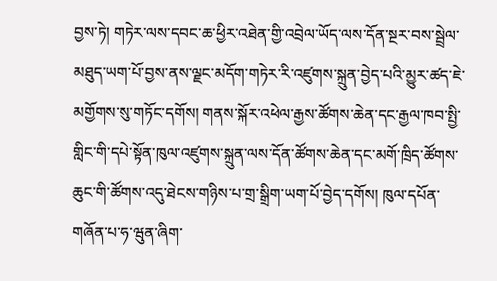བྱས་ཏེ། གཏེར་ལས་དབང་ཆ་ཕྱིར་འཐེན་གྱི་འབྲེལ་ཡོད་ལས་དོན་སྔར་བས་སྦྲེལ་མཐུད་ཡག་པོ་བྱས་ནས་ལྗང་མདོག་གཏེར་རི་འཛུགས་སྐྲུན་བྱེད་པའི་མྱུར་ཚད་ཇེ་མགྱོགས་སུ་གཏོང་དགོས། གནས་སྐོར་འཕེལ་རྒྱས་ཚོགས་ཆེན་དང་རྒྱལ་ཁབ་སྤྱི་གླིང་གི་དཔེ་སྟོན་ཁུལ་འཛུགས་སྐྲུན་ལས་དོན་ཚོགས་ཆེན་དང་མགོ་ཁྲིད་ཚོགས་ཆུང་གི་ཚོགས་འདུ་ཐེངས་གཉིས་པ་གྲ་སྒྲིག་ཡག་པོ་བྱེད་དགོས། ཁུལ་དཔོན་གཞོན་པ་ཧ་ཝུན་ཞིག་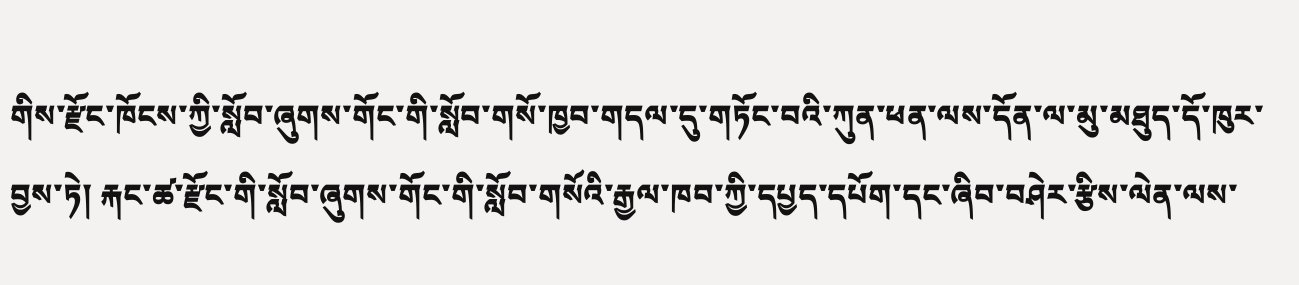གིས་རྫོང་ཁོངས་ཀྱི་སློབ་ཞུགས་གོང་གི་སློབ་གསོ་ཁྱབ་གདལ་དུ་གཏོང་བའི་ཀུན་ཕན་ལས་དོན་ལ་མུ་མཐུད་དོ་ཁུར་བྱས་ཏེ། རྐང་ཚ་རྫོང་གི་སློབ་ཞུགས་གོང་གི་སློབ་གསོའི་རྒྱལ་ཁབ་ཀྱི་དཔྱད་དཔོག་དང་ཞིབ་བཤེར་རྩིས་ལེན་ལས་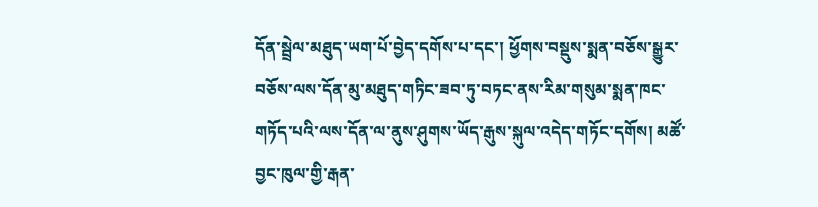དོན་སྦྲེལ་མཐུད་ཡག་པོ་བྱེད་དགོས་པ་དང་། ཕྱོགས་བསྡུས་སྨན་བཅོས་སྒྱུར་བཅོས་ལས་དོན་མུ་མཐུད་གཏིང་ཟབ་ཏུ་བཏང་ནས་རིམ་གསུམ་སྨན་ཁང་གཏོད་པའི་ལས་དོན་ལ་ནུས་ཤུགས་ཡོད་རྒུས་སྐུལ་འདེད་གཏོང་དགོས། མཚོ་བྱང་ཁུལ་གྱི་རྒན་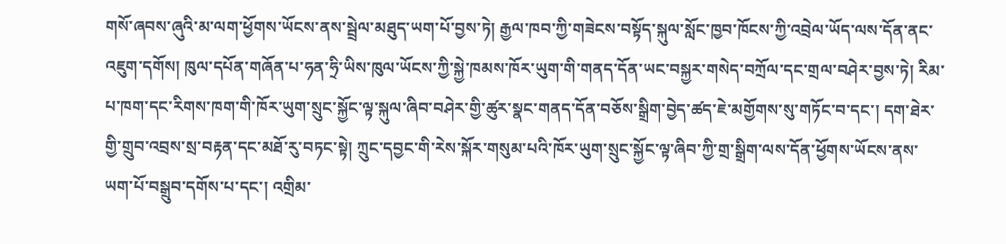གསོ་ཞབས་ཞུའི་མ་ལག་ཕྱོགས་ཡོངས་ནས་སྦྲེལ་མཐུད་ཡག་པོ་བྱས་ཏེ། རྒྱལ་ཁབ་ཀྱི་གཟེངས་བསྟོད་སྐུལ་སློང་ཁྱབ་ཁོངས་ཀྱི་འབྲེལ་ཡོད་ལས་དོན་ནང་འཇུག་དགོས། ཁུལ་དཔོན་གཞོན་པ་ཧན་ཧྲི་ཡིས་ཁུལ་ཡོངས་ཀྱི་སྐྱེ་ཁམས་ཁོར་ཡུག་གི་གནད་དོན་ཡང་བསྐྱར་གསེད་བཀྲོལ་དང་གྲལ་བཤེར་བྱས་ཏེ། རིམ་པ་ཁག་དང་རིགས་ཁག་གི་ཁོར་ཡུག་སྲུང་སྐྱོང་ལྟ་སྐུལ་ཞིབ་བཤེར་གྱི་ཚུར་སྣང་གནད་དོན་བཅོས་སྒྲིག་བྱེད་ཚད་ཇེ་མགྱོགས་སུ་གཏོང་བ་དང་། དག་ཐེར་གྱི་གྲུབ་འབྲས་སྲ་བརྟན་དང་མཐོ་རུ་བཏང་སྟེ། ཀྲུང་དབྱང་གི་རེས་སྐོར་གསུམ་པའི་ཁོར་ཡུག་སྲུང་སྐྱོང་ལྟ་ཞིབ་ཀྱི་གྲ་སྒྲིག་ལས་དོན་ཕྱོགས་ཡོངས་ནས་ཡག་པོ་བསྒྲུབ་དགོས་པ་དང་། འགྲིམ་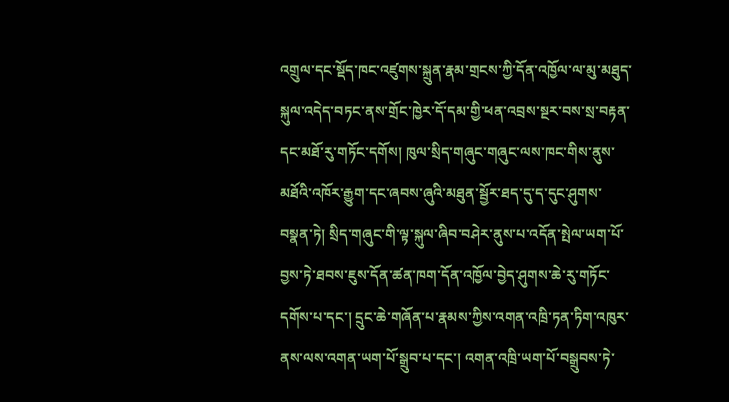འགྲུལ་དང་སྡོད་ཁང་འཛུགས་སྐྲུན་རྣམ་གྲངས་ཀྱི་དོན་འཁྱོལ་ལ་མུ་མཐུད་སྐུལ་འདེད་བཏང་ནས་གྲོང་ཁྱེར་དོ་དམ་གྱི་ཕན་འབྲས་སྔར་བས་སྲ་བརྟན་དང་མཐོ་རུ་གཏོང་དགོས། ཁུལ་སྲིད་གཞུང་གཞུང་ལས་ཁང་གིས་ནུས་མཐོའི་འཁོར་རྒྱུག་དང་ཞབས་ཞུའི་མཐུན་སྦྱོར་ཐད་དུ་ད་དུང་ཤུགས་བསྣན་ཏེ། སྲིད་གཞུང་གི་ལྟ་སྐུལ་ཞིབ་བཤེར་ནུས་པ་འདོན་སྤེལ་ཡག་པོ་བྱས་ཏེ་ཐབས་ཇུས་དོན་ཚན་ཁག་དོན་འཁྱོལ་བྱེད་ཤུགས་ཆེ་རུ་གཏོང་དགོས་པ་དང་། དྲུང་ཆེ་གཞོན་པ་རྣམས་ཀྱིས་འགན་འཁྲི་ཏན་ཏིག་འཁུར་ནས་ལས་འགན་ཡག་པོ་སྒྲུབ་པ་དང་། འགན་འཁྲི་ཡག་པོ་བསྒྲུབས་ཏེ་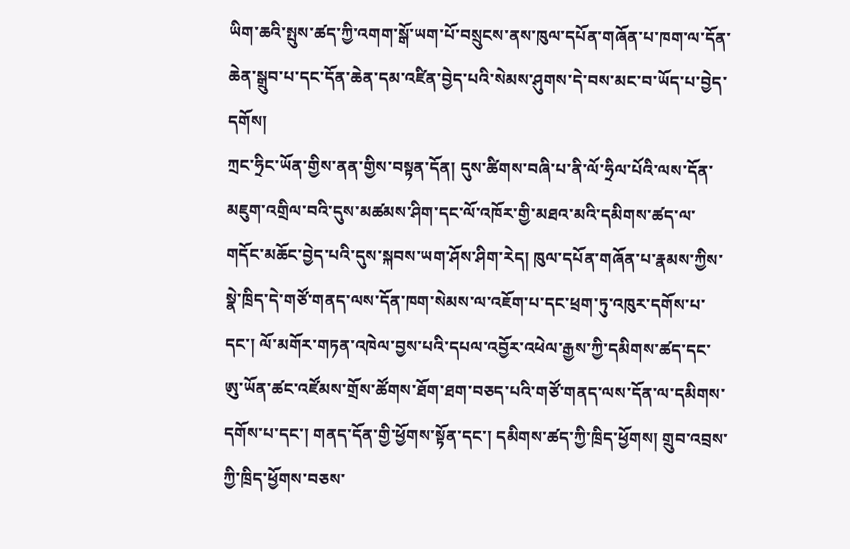ཡིག་ཆའི་སྤུས་ཚད་ཀྱི་འགག་སྒོ་ཡག་པོ་བསྲུངས་ནས་ཁུལ་དཔོན་གཞོན་པ་ཁག་ལ་དོན་ཆེན་སྒྲུབ་པ་དང་དོན་ཆེན་དམ་འཛིན་བྱེད་པའི་སེམས་ཤུགས་དེ་བས་མང་བ་ཡོད་པ་བྱེད་དགོས།
ཀྲང་ཧྲིང་ཡོན་གྱིས་ནན་གྱིས་བསྟན་དོན། དུས་ཚིགས་བཞི་པ་ནི་ལོ་ཧྲིལ་པོའི་ལས་དོན་མཇུག་འགྲིལ་བའི་དུས་མཚམས་ཤིག་དང་ལོ་འཁོར་གྱི་མཐའ་མའི་དམིགས་ཚད་ལ་གདོང་མཆོང་བྱེད་པའི་དུས་སྐབས་ཡག་ཤོས་ཤིག་རེད། ཁུལ་དཔོན་གཞོན་པ་རྣམས་ཀྱིས་སྣེ་ཁྲིད་དེ་གཙོ་གནད་ལས་དོན་ཁག་སེམས་ལ་འཇོག་པ་དང་ཕྲག་ཏུ་འཁུར་དགོས་པ་དང་། ལོ་མགོར་གཏན་འཁེལ་བྱས་པའི་དཔལ་འབྱོར་འཕེལ་རྒྱས་ཀྱི་དམིགས་ཚད་དང་ཨུ་ཡོན་ཚང་འཛོམས་གྲོས་ཚོགས་ཐོག་ཐག་བཅད་པའི་གཙོ་གནད་ལས་དོན་ལ་དམིགས་དགོས་པ་དང་། གནད་དོན་གྱི་ཕྱོགས་སྟོན་དང་། དམིགས་ཚད་ཀྱི་ཁྲིད་ཕྱོགས། གྲུབ་འབྲས་ཀྱི་ཁྲིད་ཕྱོགས་བཅས་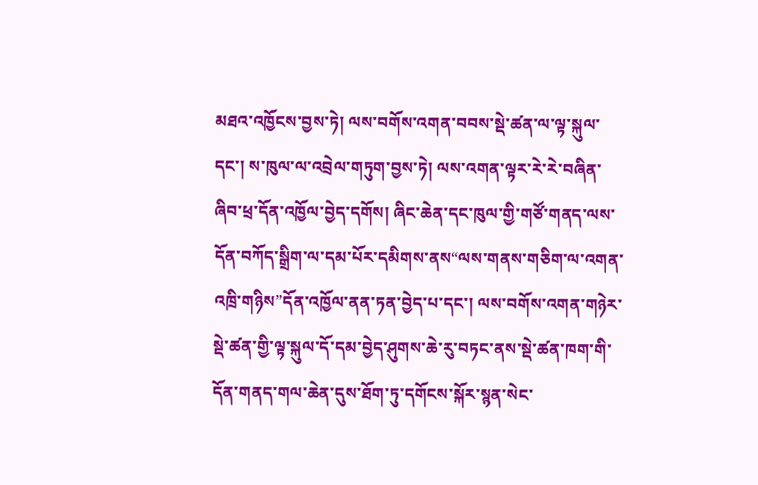མཐའ་འཁྱོངས་བྱས་ཏེ། ལས་བགོས་འགན་བབས་སྡེ་ཚན་ལ་ལྟ་སྐུལ་དང་། ས་ཁུལ་ལ་འབྲེལ་གཏུག་བྱས་ཏེ། ལས་འགན་ལྟར་རེ་རེ་བཞིན་ཞིབ་ཕྲ་དོན་འཁྱོལ་བྱེད་དགོས། ཞིང་ཆེན་དང་ཁུལ་གྱི་གཙོ་གནད་ལས་དོན་བཀོད་སྒྲིག་ལ་དམ་པོར་དམིགས་ནས“ལས་གནས་གཅིག་ལ་འགན་འཁྲི་གཉིས”དོན་འཁྱོལ་ནན་ཏན་བྱེད་པ་དང་། ལས་བགོས་འགན་གཉེར་སྡེ་ཚན་གྱི་ལྟ་སྐུལ་དོ་དམ་བྱེད་ཤུགས་ཆེ་རུ་བཏང་ནས་སྡེ་ཚན་ཁག་གི་དོན་གནད་གལ་ཆེན་དུས་ཐོག་ཏུ་དགོངས་སྐོར་སྙན་སེང་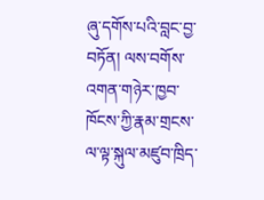ཞུ་དགོས་པའི་བླང་བྱ་བཏོན། ལས་བགོས་འགན་གཉེར་ཁྱབ་ཁོངས་ཀྱི་རྣམ་གྲངས་ལ་ལྟ་སྐུལ་མཛུབ་ཁྲིད་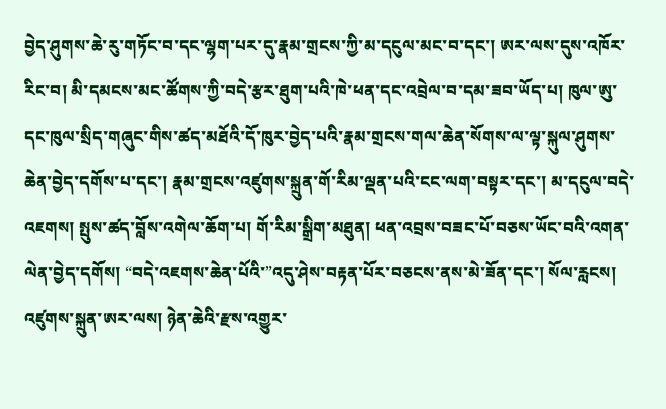བྱེད་ཤུགས་ཆེ་རུ་གཏོང་བ་དང་ལྷག་པར་དུ་རྣམ་གྲངས་ཀྱི་མ་དངུལ་མང་བ་དང་། ཨར་ལས་དུས་འཁོར་རིང་བ། མི་དམངས་མང་ཚོགས་ཀྱི་བདེ་རྩར་ཐུག་པའི་ཁེ་ཕན་དང་འབྲེལ་བ་དམ་ཟབ་ཡོད་པ། ཁུལ་ཨུ་དང་ཁུལ་སྲིད་གཞུང་གིས་ཚད་མཐོའི་དོ་ཁུར་བྱེད་པའི་རྣམ་གྲངས་གལ་ཆེན་སོགས་ལ་ལྟ་སྐུལ་ཤུགས་ཆེན་བྱེད་དགོས་པ་དང་། རྣམ་གྲངས་འཛུགས་སྐྲུན་གོ་རིམ་ལྡན་པའི་ངང་ལག་བསྟར་དང་། མ་དངུལ་བདེ་འཇགས། སྤུས་ཚད་བློས་འགེལ་ཆོག་པ། གོ་རིམ་སྒྲིག་མཐུན། ཕན་འབྲས་བཟང་པོ་བཅས་ཡོང་བའི་འགན་ལེན་བྱེད་དགོས། “བདེ་འཇགས་ཆེན་པོའི་”འདུ་ཤེས་བརྟན་པོར་བཅངས་ནས་མེ་ཟོན་དང་། སོལ་རླངས། འཛུགས་སྐྲུན་ཨར་ལས། ཉེན་ཆེའི་རྫས་འགྱུར་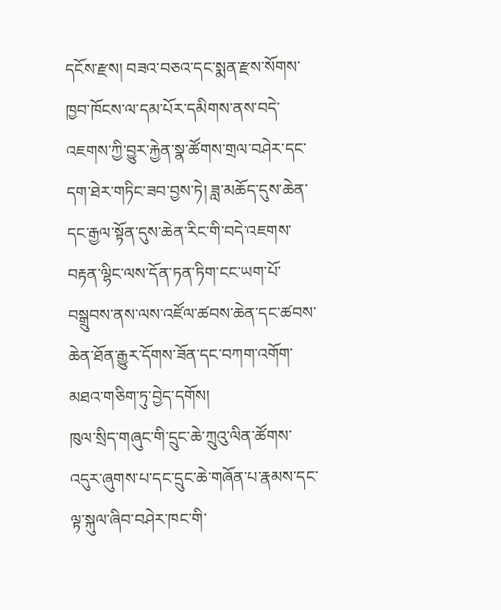དངོས་རྫས། བཟའ་བཅའ་དང་སྨན་རྫས་སོགས་ཁྱབ་ཁོངས་ལ་དམ་པོར་དམིགས་ནས་བདེ་འཇགས་ཀྱི་བྱུར་རྐྱེན་སྣ་ཚོགས་གྲལ་བཤེར་དང་དག་ཐེར་གཏིང་ཟབ་བྱས་ཏེ། ཟླ་མཆོད་དུས་ཆེན་དང་རྒྱལ་སྟོན་དུས་ཆེན་རིང་གི་བདེ་འཇགས་བརྟན་ལྷིང་ལས་དོན་ཏན་ཏིག་ངང་ཡག་པོ་བསྒྲུབས་ནས་ལས་འཛོལ་ཚབས་ཆེན་དང་ཚབས་ཆེན་ཐོན་རྒྱུར་དོགས་ཟོན་དང་བཀག་འགོག་མཐའ་གཅིག་ཏུ་བྱེད་དགོས།
ཁུལ་སྲིད་གཞུང་གི་དྲུང་ཆེ་ཀྲུའུ་ལིན་ཚོགས་འདུར་ཞུགས་པ་དང་དྲུང་ཆེ་གཞོན་པ་རྣམས་དང་ལྟ་སྐུལ་ཞིབ་བཤེར་ཁང་གི་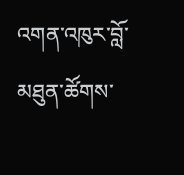འགན་འཁུར་བློ་མཐུན་ཚོགས་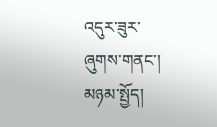འདུར་ཟུར་ཞུགས་གནང་།
མཉམ་སྤྱོད།